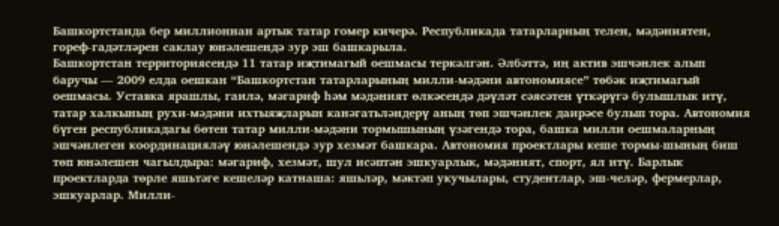Башкортстанда бер миллионнан артык татар гомер кичерә. Республикада татарларның телен, мәдәниятен, гореф-гадәтләрен саклау юнәлешендә зур эш башкарыла.
Башкортстан территориясендә 11 татар иҗтимагый оешмасы теркәлгән. Әлбәттә, иң актив эшчәнлек алып баручы — 2009 елда оешкан “Башкортстан татарларының милли-мәдәни автономиясе” төбәк иҗтимагый оешмасы. Уставка ярашлы, гаилә, мәгариф һәм мәдәният өлкәсендә дәүләт сәясәтен үткәрүгә булышлык итү, татар халкының рухи-мәдәни ихтыяҗларын канәгатьләндерү аның төп эшчәнлек даирәсе булып тора. Автономия бүген республикадагы бөтен татар милли-мәдәни тормышының үзәгендә тора, башка милли оешмаларның эшчәнлеген координацияләү юнәлешендә зур хезмәт башкара. Автономия проектлары кеше тормы-шының биш төп юнәлешен чагылдыра: мәгариф, хезмәт, шул исәптән эшкуарлык, мәдәният, спорт, ял итү. Барлык проектларда төрле яшьтәге кешеләр катнаша: яшьләр, мәктәп укучылары, студентлар, эш-челәр, фермерлар, эшкуарлар. Милли-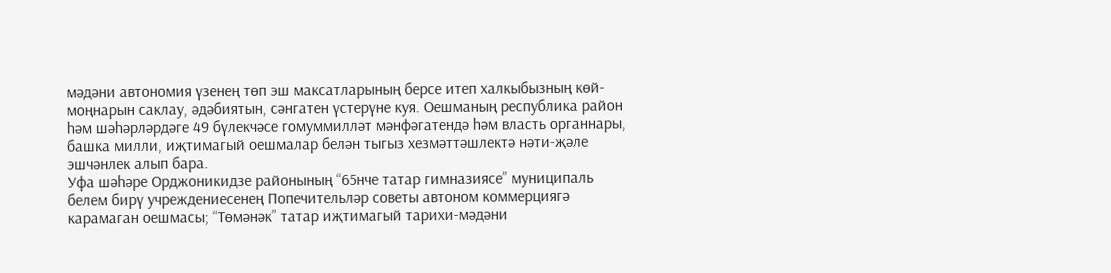мәдәни автономия үзенең төп эш максатларының берсе итеп халкыбызның көй-моңнарын саклау, әдәбиятын, сәнгатен үстерүне куя. Оешманың республика район һәм шәһәрләрдәге 49 бүлекчәсе гомуммилләт мәнфәгатендә һәм власть органнары, башка милли, иҗтимагый оешмалар белән тыгыз хезмәттәшлектә нәти-җәле эшчәнлек алып бара.
Уфа шәһәре Орджоникидзе районының “65нче татар гимназиясе” муниципаль белем бирү учреждениесенең Попечительләр советы автоном коммерциягә карамаган оешмасы; “Төмәнәк” татар иҗтимагый тарихи-мәдәни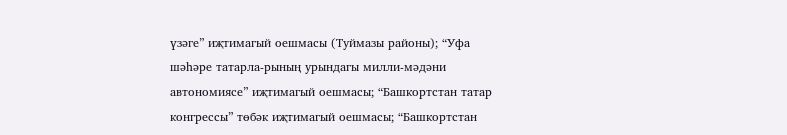үзәге” иҗтимагый оешмасы (Туймазы районы); “Уфа шәһәре татарла-рының урындагы милли-мәдәни автономиясе” иҗтимагый оешмасы; “Башкортстан татар конгрессы” төбәк иҗтимагый оешмасы; “Башкортстан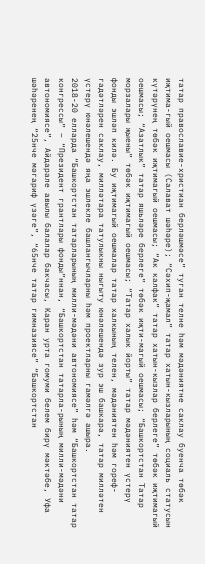татар православие-христиан берләшмәсе” туган телне һәм мәдәниятне саклау буенча төбәк иҗтима-гый оешмасы (Салават шәһәре); “Сәхип-җамал” татар хатын-кызларының социаль статусын күтәрүнең төбәк иҗтимагый оешмасы; “Ак калфак” татар хатын-кызлар берлеге” төбәк иҗтимагый оешмасы; “Азатлык” татар яшьләре берлеге” төбәк иҗти-магый оешмасы; “Башкортстан Татар морзалары җыены” төбәк иҗтимагый оешмасы; “Татар халык йорты” татар мәдәниятен үстерү фонды эшләп килә. Бу иҗтимагый оешмалар татар халкының телен, мәдәниятен һәм гореф-гадәтләрен саклау, милләтара татулыкны ныгыту юнәлешендә зур эш башкара, татар милләтен үстерү юнәлешендә яңа эшлекле башлангычларны һәм проектларны гамәлгә ашыра.
2018-20 елларда “Башкортстан татарларының милли-мәдәни автономиясе” һәм “Башкортстан татар конгрессы” – “Президент грантлары фонды”ннан, “Башкортстан татарла-рының милли-мәдәни автономиясе”, Айдарале авылы балалар бакчасы, Каран урта гомуми белем бирү мәктәбе, Уфа шәһәренең “25нче мәгариф үзәге”, “65нче татар гимназиясе” “Башкортстан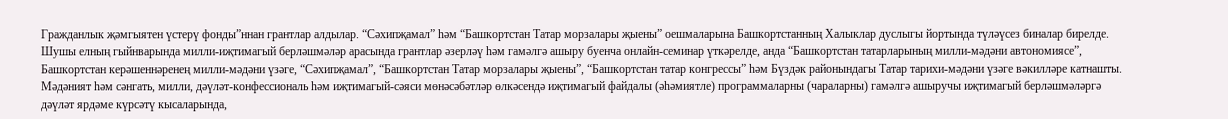Гражданлык җәмгыятен үстерү фонды”ннан грантлар алдылар. “Сәхипҗамал” һәм “Башкортстан Татар морзалары җыены” оешмаларына Башкортстанның Халыклар дуслыгы йортында түләүсез биналар бирелде.
Шушы елның гыйнварында милли-иҗтимагый берләшмәләр арасында грантлар әзерләү һәм гамәлгә ашыру буенча онлайн-семинар үткәрелде, анда “Башкортстан татарларының милли-мәдәни автономиясе”, Башкортстан керәшеннәренең милли-мәдәни үзәге, “Сәхипҗамал”, “Башкортстан Татар морзалары җыены”, “Башкортстан татар конгрессы” һәм Бүздәк районындагы Татар тарихи-мәдәни үзәге вәкилләре катнашты. Мәдәният һәм сәнгать, милли, дәүләт-конфессиональ һәм иҗтимагый-сәяси мөнәсәбәтләр өлкәсендә иҗтимагый файдалы (әһәмиятле) программаларны (чараларны) гамәлгә ашыручы иҗтимагый берләшмәләргә дәүләт ярдәме күрсәтү кысаларында,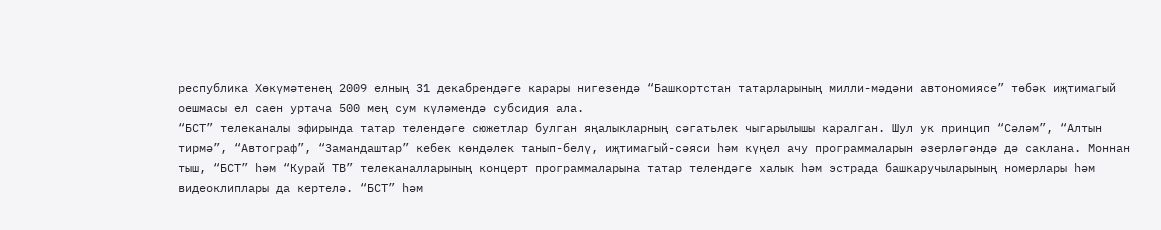республика Хөкүмәтенең 2009 елның 31 декабрендәге карары нигезендә “Башкортстан татарларының милли-мәдәни автономиясе” төбәк иҗтимагый оешмасы ел саен уртача 500 мең сум күләмендә субсидия ала.
“БСТ” телеканалы эфирында татар телендәге сюжетлар булган яңалыкларның сәгатьлек чыгарылышы каралган. Шул ук принцип “Сәләм”, “Алтын тирмә”, “Автограф”, “Замандаштар” кебек көндәлек танып-белү, иҗтимагый-сәяси һәм күңел ачу программаларын әзерләгәндә дә саклана. Моннан тыш, “БСТ” һәм “Курай ТВ” телеканалларының концерт программаларына татар телендәге халык һәм эстрада башкаручыларының номерлары һәм видеоклиплары да кертелә. “БСТ” һәм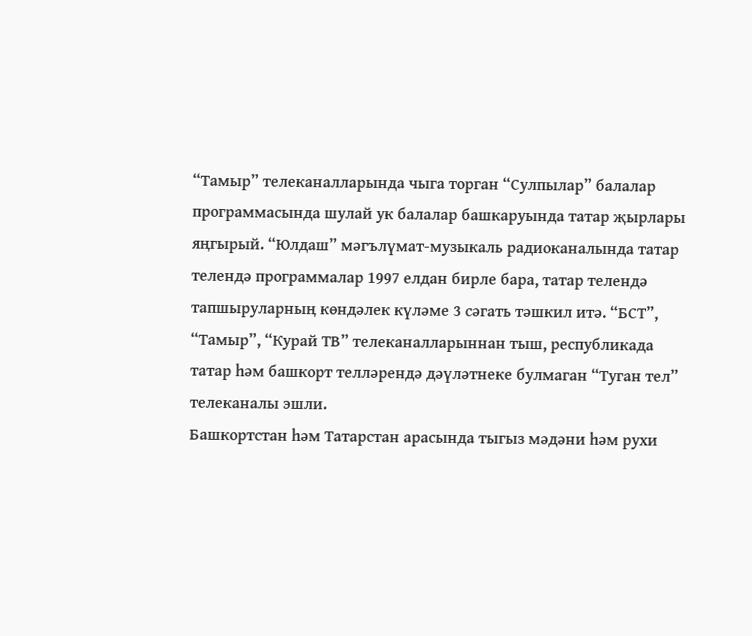“Тамыр” телеканалларында чыга торган “Сулпылар” балалар программасында шулай ук балалар башкаруында татар җырлары яңгырый. “Юлдаш” мәгълүмат-музыкаль радиоканалында татар телендә программалар 1997 елдан бирле бара, татар телендә тапшыруларның көндәлек күләме 3 сәгать тәшкил итә. “БСТ”, “Тамыр”, “Курай ТВ” телеканалларыннан тыш, республикада татар һәм башкорт телләрендә дәүләтнеке булмаган “Туган тел” телеканалы эшли.
Башкортстан һәм Татарстан арасында тыгыз мәдәни һәм рухи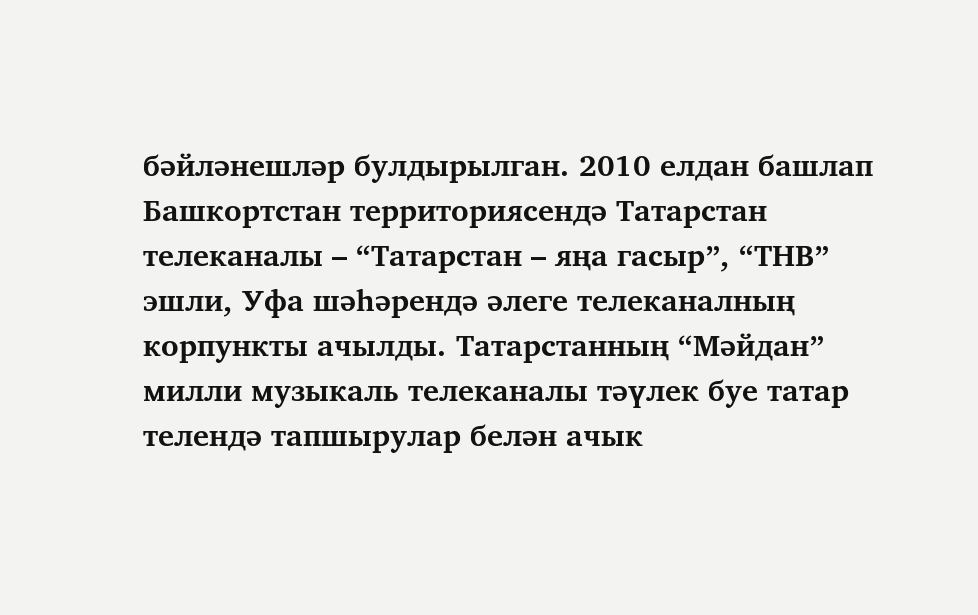бәйләнешләр булдырылган. 2010 елдан башлап Башкортстан территориясендә Татарстан телеканалы – “Татарстан – яңа гасыр”, “ТНВ” эшли, Уфа шәһәрендә әлеге телеканалның корпункты ачылды. Татарстанның “Мәйдан” милли музыкаль телеканалы тәүлек буе татар телендә тапшырулар белән ачык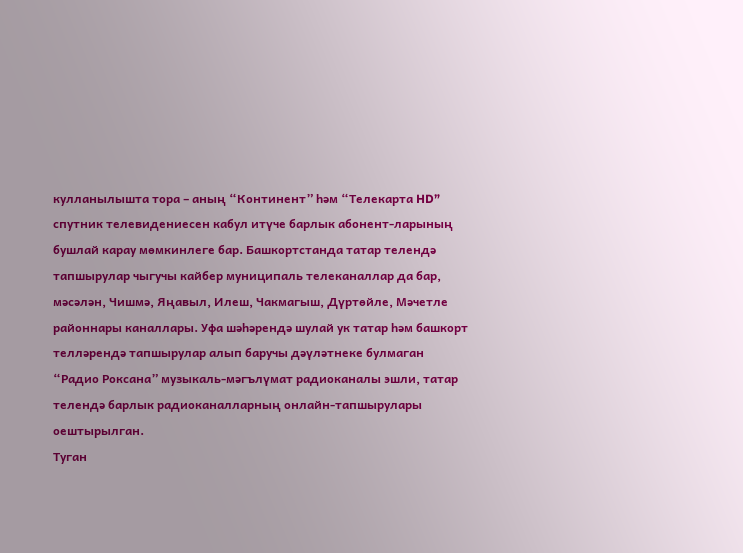кулланылышта тора – аның “Континент” һәм “Телекарта HD” спутник телевидениесен кабул итүче барлык абонент-ларының бушлай карау мөмкинлеге бар. Башкортстанда татар телендә тапшырулар чыгучы кайбер муниципаль телеканаллар да бар, мәсәлән, Чишмә, Яңавыл, Илеш, Чакмагыш, Дүртөйле, Мәчетле районнары каналлары. Уфа шәһәрендә шулай ук татар һәм башкорт телләрендә тапшырулар алып баручы дәүләтнеке булмаган “Радио Роксана” музыкаль-мәгълүмат радиоканалы эшли, татар телендә барлык радиоканалларның онлайн-тапшырулары оештырылган.
Туган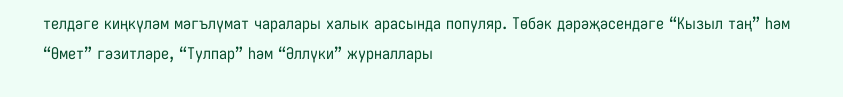телдәге киңкүләм мәгълүмат чаралары халык арасында популяр. Төбәк дәрәҗәсендәге “Кызыл таң” һәм “Өмет” гәзитләре, “Тулпар” һәм “Әллүки” журналлары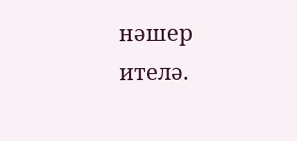нәшер ителә.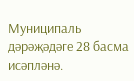Муниципаль дәрәҗәдәге 28 басма исәпләнә.